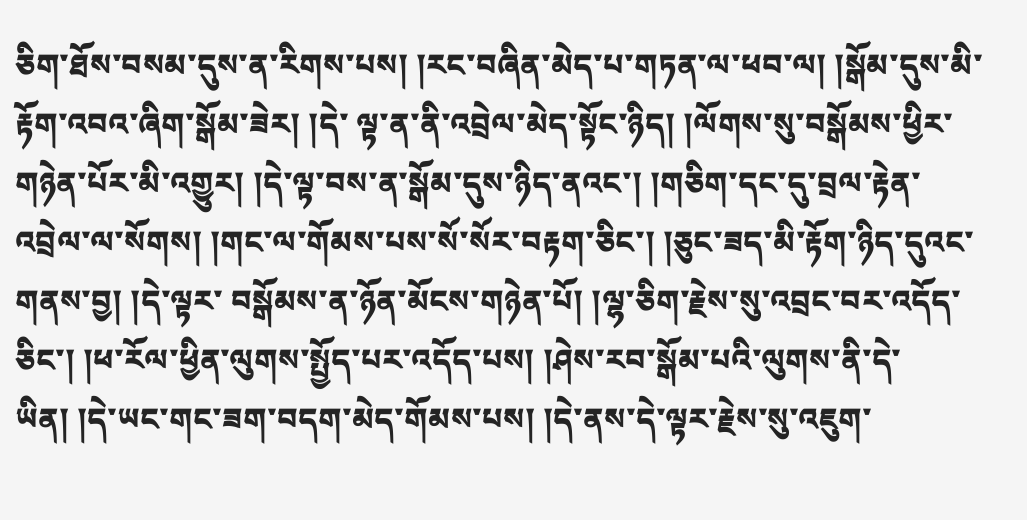ཅིག་ཐོས་བསམ་དུས་ན་རིགས་པས། །རང་བཞིན་མེད་པ་གཏན་ལ་ཕབ་ལ། །སྒོམ་དུས་མི་རྟོག་འབའ་ཞིག་སྒོམ་ཟེར། །དེ་ ལྟ་ན་ནི་འབྲེལ་མེད་སྟོང་ཉིད། །ལོགས་སུ་བསྒོམས་ཕྱིར་གཉེན་པོར་མི་འགྱུར། །དེ་ལྟ་བས་ན་སྒོམ་དུས་ཉིད་ནའང་། །གཅིག་དང་དུ་བྲལ་རྟེན་འབྲེལ་ལ་སོགས། །གང་ལ་གོམས་པས་སོ་སོར་བརྟག་ཅིང་། །ཅུང་ཟད་མི་རྟོག་ཉིད་དུའང་གནས་བྱ། །དེ་ལྟར་ བསྒོམས་ན་ཉོན་མོངས་གཉེན་པོ། །ལྷ་ཅིག་རྗེས་སུ་འབྲང་བར་འདོད་ཅིང་། །ཕ་རོལ་ཕྱིན་ལུགས་སྤྱོད་པར་འདོད་པས། །ཤེས་རབ་སྒོམ་པའི་ལུགས་ནི་དེ་ཡིན། །དེ་ཡང་གང་ཟག་བདག་མེད་གོམས་པས། །དེ་ནས་དེ་ལྟར་རྗེས་སུ་འཇུག་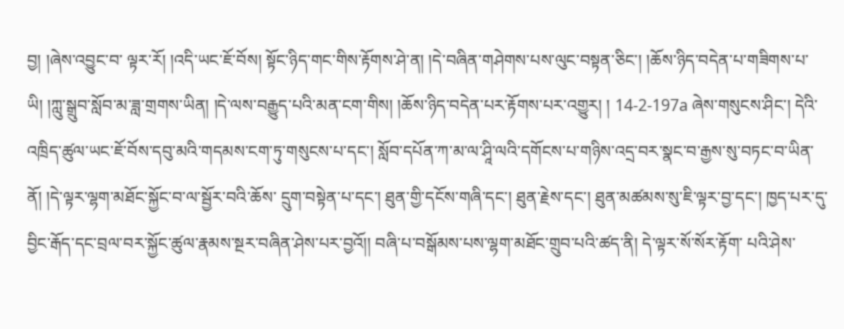བྱ། །ཞེས་འབྱུང་བ་ ལྟར་རོ། །འདི་ཡང་ཇོ་བོས། སྟོང་ཉིད་གང་གིས་རྟོགས་ཤེ་ན། །དེ་བཞིན་གཤེགས་པས་ལུང་བསྟན་ཅིང་། །ཆོས་ཉིད་བདེན་པ་གཟིགས་པ་ཡི། །ཀླུ་སྒྲུབ་སློབ་མ་ཟླ་གྲགས་ཡིན། །དེ་ལས་བརྒྱུད་པའི་མན་ངག་གིས། །ཆོས་ཉིད་བདེན་པར་རྟོགས་པར་འགྱུར། ། 14-2-197a ཞེས་གསུངས་ཤིང་། དེའི་འཁྲིད་ཚུལ་ཡང་ཇོ་བོས་དབུ་མའི་གདམས་ངག་ཏུ་གསུངས་པ་དང་། སློབ་དཔོན་ཀ་མ་ལ་ཤཱི་ལའི་དགོངས་པ་གཉིས་འདྲ་བར་སྣང་བ་རྒྱས་སུ་བཏང་བ་ཡིན་ནོ། །དེ་ལྟར་ལྷག་མཐོང་སྐྱོང་བ་ལ་སྦྱོར་བའི་ཆོས་ དྲུག་བསྟེན་པ་དང་། ཐུན་གྱི་དངོས་གཞི་དང་། ཐུན་རྗེས་དང་། ཐུན་མཚམས་སུ་ཇི་ལྟར་བྱ་དང་། ཁྱད་པར་དུ་བྱིང་རྒོད་དང་བྲལ་བར་སྐྱོང་ཚུལ་རྣམས་སྔར་བཞིན་ཤེས་པར་བྱའོ།། བཞི་པ་བསྒོམས་པས་ལྷག་མཐོང་གྲུབ་པའི་ཚད་ནི། དེ་ལྟར་སོ་སོར་རྟོག་ པའི་ཤེས་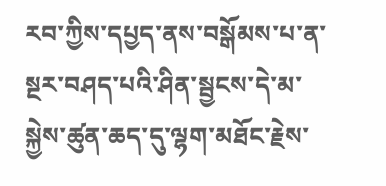རབ་ཀྱིས་དཔྱད་ནས་བསྒོམས་པ་ན་སྔར་བཤད་པའི་ཤིན་སྦྱངས་དེ་མ་སྐྱེས་ཚུན་ཆད་དུ་ལྷག་མཐོང་རྗེས་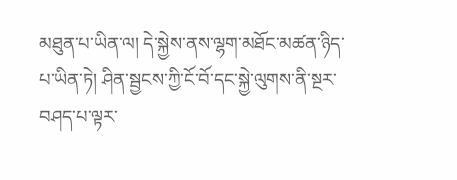མཐུན་པ་ཡིན་ལ། དེ་སྐྱེས་ནས་ལྷག་མཐོང་མཚན་ཉིད་པ་ཡིན་ཏེ། ཤིན་སྦྱངས་ཀྱི་ངོ་བོ་དང་སྐྱེ་ལུགས་ནི་སྔར་བཤད་པ་ལྟར་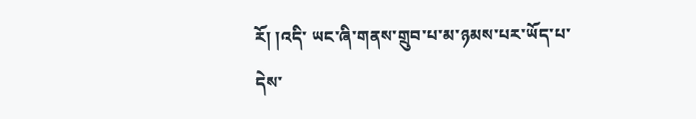རོ། །འདི་ ཡང་ཞི་གནས་གྲུབ་པ་མ་ཉམས་པར་ཡོད་པ་དེས་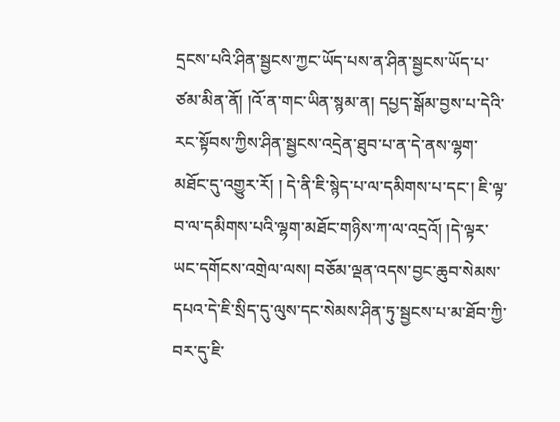དྲངས་པའི་ཤིན་སྦྱངས་ཀྱང་ཡོད་པས་ན་ཤིན་སྦྱངས་ཡོད་པ་ཙམ་མིན་ནོ། །འོ་ན་གང་ཡིན་སྙམ་ན། དཔྱད་སྒོམ་བྱས་པ་དེའི་རང་སྟོབས་ཀྱིས་ཤིན་སྦྱངས་འདྲེན་ཐུབ་པ་ན་དེ་ནས་ལྷག་མཐོང་དུ་འགྱུར་རོ། ། དེ་ནི་ཇི་སྙེད་པ་ལ་དམིགས་པ་དང་། ཇི་ལྟ་བ་ལ་དམིགས་པའི་ལྷག་མཐོང་གཉིས་ཀ་ལ་འདྲའོ། །དེ་ལྟར་ཡང་དགོངས་འགྲེལ་ལས། བཅོམ་ལྡན་འདས་བྱང་ཆུབ་སེམས་དཔའ་དེ་ཇི་སྲིད་དུ་ལུས་དང་སེམས་ཤིན་ཏུ་སྦྱངས་པ་མ་ཐོབ་ཀྱི་བར་དུ་ཇི་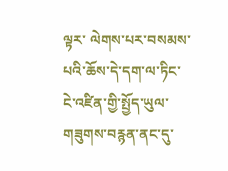ལྟར་ ལེགས་པར་བསམས་པའི་ཆོས་དེ་དག་ལ་ཏིང་ངེ་འཛིན་གྱི་སྤྱོད་ཡུལ་གཟུགས་བརྙན་ནང་དུ་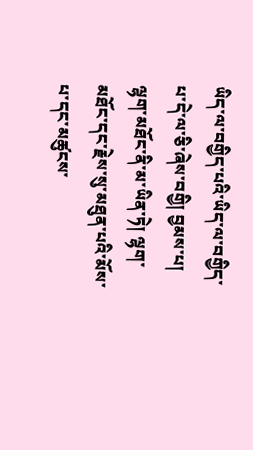ཡིད་ལ་བགྱིད་པའི་ཡིད་ལ་བགྱིད་པ་དེ་ལ་ཅི་ཞེས་བགྱི། བྱམས་པ། ལྷག་མཐོང་ནི་མ་ཡིན་ཏེ། ལྷག་མཐོང་དང་རྗེས་སུ་མཐུན་པའི་མོས་པ་དང་མཚུངས་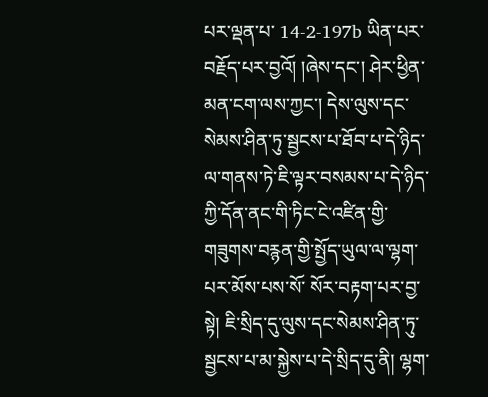པར་ལྡན་པ་ 14-2-197b ཡིན་པར་བརྗོད་པར་བྱའོ། །ཞེས་དང་། ཤེར་ཕྱིན་མན་ངག་ལས་ཀྱང་། དེས་ལུས་དང་སེམས་ཤིན་ཏུ་སྦྱངས་པ་ཐོབ་པ་དེ་ཉིད་ལ་གནས་ཏེ་ཇི་ལྟར་བསམས་པ་དེ་ཉིད་ཀྱི་དོན་ནང་གི་ཏིང་ངེ་འཛིན་གྱི་གཟུགས་བརྙན་གྱི་སྤྱོད་ཡུལ་ལ་ལྷག་པར་མོས་པས་སོ་ སོར་བརྟག་པར་བྱ་སྟེ། ཇི་སྲིད་དུ་ལུས་དང་སེམས་ཤིན་ཏུ་སྦྱངས་པ་མ་སྐྱེས་པ་དེ་སྲིད་དུ་ནི། ལྷག་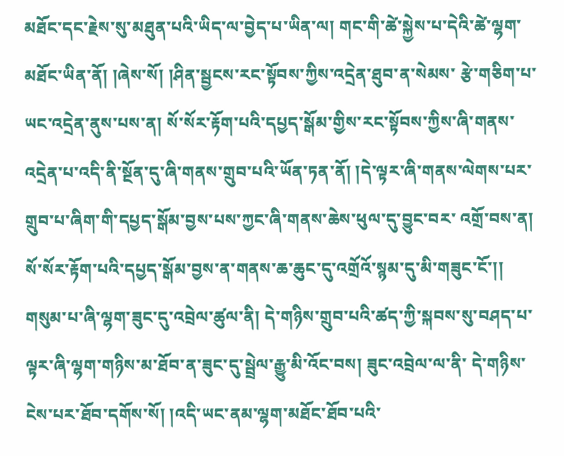མཐོང་དང་རྗེས་སུ་མཐུན་པའི་ཡིད་ལ་བྱེད་པ་ཡིན་ལ། གང་གི་ཚེ་སྐྱེས་པ་དེའི་ཚེ་ལྷག་མཐོང་ཡིན་ནོ། །ཞེས་སོ། །ཤིན་སྦྱངས་རང་སྟོབས་ཀྱིས་འདྲེན་ཐུབ་ན་སེམས་ རྩེ་གཅིག་པ་ཡང་འདྲེན་ནུས་པས་ན། སོ་སོར་རྟོག་པའི་དཔྱད་སྒོམ་གྱིས་རང་སྟོབས་ཀྱིས་ཞི་གནས་འདྲེན་པ་འདི་ནི་སྔོན་དུ་ཞི་གནས་གྲུབ་པའི་ཡོན་ཏན་ནོ། །དེ་ལྟར་ཞི་གནས་ལེགས་པར་གྲུབ་པ་ཞིག་གི་དཔྱད་སྒོམ་བྱས་པས་ཀྱང་ཞི་གནས་ཆེས་ཕུལ་དུ་བྱུང་བར་ འགྲོ་བས་ན། སོ་སོར་རྟོག་པའི་དཔྱད་སྒོམ་བྱས་ན་གནས་ཆ་ཆུང་དུ་འགྲོའོ་སྙམ་དུ་མི་གཟུང་ངོ་།། གསུམ་པ་ཞི་ལྷག་ཟུང་དུ་འབྲེལ་ཚུལ་ནི། དེ་གཉིས་གྲུབ་པའི་ཚད་ཀྱི་སྐབས་སུ་བཤད་པ་ལྟར་ཞི་ལྷག་གཉིས་མ་ཐོབ་ན་ཟུང་དུ་སྦྲེལ་རྒྱུ་མི་འོང་བས། ཟུང་འབྲེལ་ལ་ནི་ དེ་གཉིས་ངེས་པར་ཐོབ་དགོས་སོ། །འདི་ཡང་ནམ་ལྷག་མཐོང་ཐོབ་པའི་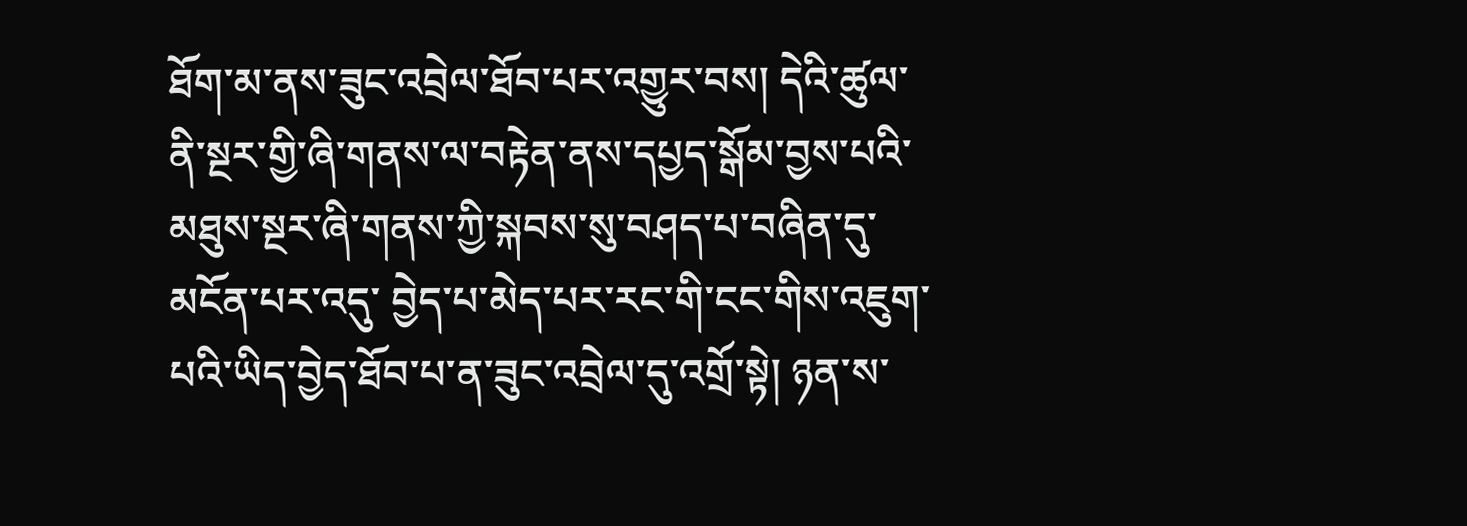ཐོག་མ་ནས་ཟུང་འབྲེལ་ཐོབ་པར་འགྱུར་བས། དེའི་ཚུལ་ནི་སྔར་གྱི་ཞི་གནས་ལ་བརྟེན་ནས་དཔྱད་སྒོམ་བྱས་པའི་མཐུས་སྔར་ཞི་གནས་ཀྱི་སྐབས་སུ་བཤད་པ་བཞིན་དུ་མངོན་པར་འདུ་ བྱེད་པ་མེད་པར་རང་གི་ངང་གིས་འཇུག་པའི་ཡིད་བྱེད་ཐོབ་པ་ན་ཟུང་འབྲེལ་དུ་འགྲོ་སྟེ། ཉན་ས་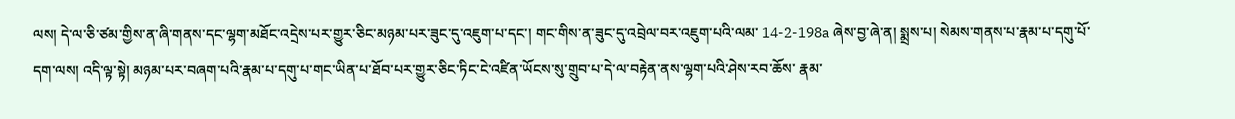ལས། དེ་ལ་ཅི་ཙམ་གྱིས་ན་ཞི་གནས་དང་ལྷག་མཐོང་འདྲེས་པར་གྱུར་ཅིང་མཉམ་པར་ཟུང་དུ་འཇུག་པ་དང་། གང་གིས་ན་ཟུང་དུ་འབྲེལ་བར་འཇུག་པའི་ལམ་ 14-2-198a ཞེས་བྱ་ཞེ་ན། སྨྲས་པ། སེམས་གནས་པ་རྣམ་པ་དགུ་པོ་དག་ལས། འདི་ལྟ་སྟེ། མཉམ་པར་བཞག་པའི་རྣམ་པ་དགུ་པ་གང་ཡིན་པ་ཐོབ་པར་གྱུར་ཅིང་ཏིང་ངེ་འཛིན་ཡོངས་སུ་གྲུབ་པ་དེ་ལ་བརྟེན་ནས་ལྷག་པའི་ཤེས་རབ་ཆོས་ རྣམ་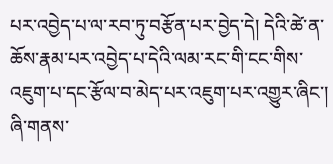པར་འབྱེད་པ་ལ་རབ་ཏུ་བརྩོན་པར་བྱེད་དེ། དེའི་ཚེ་ན་ཆོས་རྣམ་པར་འབྱེད་པ་དེའི་ལམ་རང་གི་ངང་གིས་འཇུག་པ་དང་རྩོལ་བ་མེད་པར་འཇུག་པར་འགྱུར་ཞིང་། ཞི་གནས་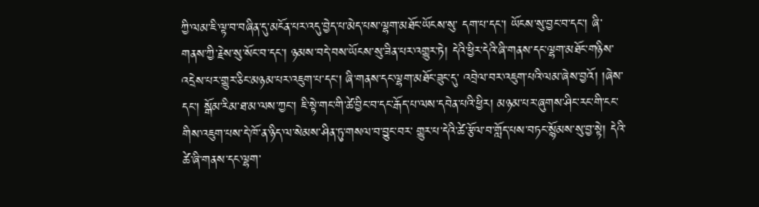ཀྱི་ལམ་ཇི་ལྟ་བ་བཞིན་དུ་མངོན་པར་འདུ་བྱེད་པ་མེད་པས་ལྷག་མཐོང་ཡོངས་སུ་ དག་པ་དང་། ཡོངས་སུ་བྱང་བ་དང་། ཞི་གནས་ཀྱི་རྗེས་སུ་སོང་བ་དང་། ཉམས་བདེ་བས་ཡོངས་སུ་ཟིན་པར་འགྱུར་ཏེ། དེའི་ཕྱིར་དེའི་ཞི་གནས་དང་ལྷག་མཐོང་གཉིས་འདྲེས་པར་གྱུར་ཅིང་མཉམ་པར་འཇུག་པ་དང་། ཞི་གནས་དང་ལྷག་མཐོང་ཟུང་དུ་ འབྲེལ་བར་འཇུག་པའི་ལམ་ཞེས་བྱའོ། །ཞེས་དང་། སྒོམ་རིམ་ཐ་མ་ལས་ཀྱང་། ཇི་སྟེ་གང་གི་ཚེ་བྱིང་བ་དང་རྒོད་པ་ལས་དབེན་པའི་ཕྱིར། མཉམ་པར་ཞུགས་ཤིང་རང་གི་ངང་གིས་འཇུག་པས་དེ་ཁོ་ན་ཉིད་ལ་སེམས་ཤིན་ཏུ་གསལ་བ་བྱུང་བར་ གྱུར་པ་དེའི་ཚེ་རྩོལ་བ་གློད་པས་བཏང་སྙོམས་སུ་བྱ་སྟེ། དེའི་ཚེ་ཞི་གནས་དང་ལྷག་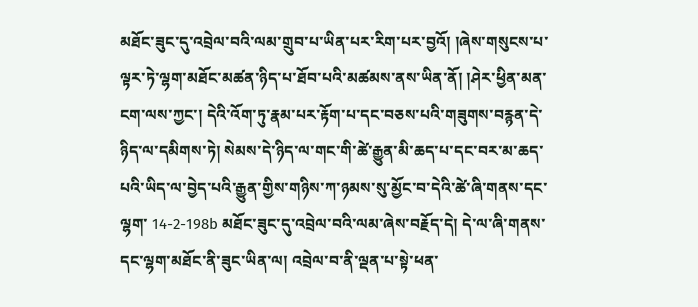མཐོང་ཟུང་དུ་འབྲེལ་བའི་ལམ་གྲུབ་པ་ཡིན་པར་རིག་པར་བྱའོ། །ཞེས་གསུངས་པ་ལྟར་ཏེ་ལྷག་མཐོང་མཚན་ཉིད་པ་ཐོབ་པའི་མཚམས་ནས་ཡིན་ནོ། །ཤེར་ཕྱིན་མན་ ངག་ལས་ཀྱང་། དེའི་འོག་ཏུ་རྣམ་པར་རྟོག་པ་དང་བཅས་པའི་གཟུགས་བརྙན་དེ་ཉིད་ལ་དམིགས་ཏེ། སེམས་དེ་ཉིད་ལ་གང་གི་ཚེ་རྒྱུན་མི་ཆད་པ་དང་བར་མ་ཆད་པའི་ཡིད་ལ་བྱེད་པའི་རྒྱུན་གྱིས་གཉིས་ཀ་ཉམས་སུ་མྱོང་བ་དེའི་ཚེ་ཞི་གནས་དང་ལྷག་ 14-2-198b མཐོང་ཟུང་དུ་འབྲེལ་བའི་ལམ་ཞེས་བརྗོད་དེ། དེ་ལ་ཞི་གནས་དང་ལྷག་མཐོང་ནི་ཟུང་ཡིན་ལ། འབྲེལ་བ་ནི་ལྡན་པ་སྟེ་ཕན་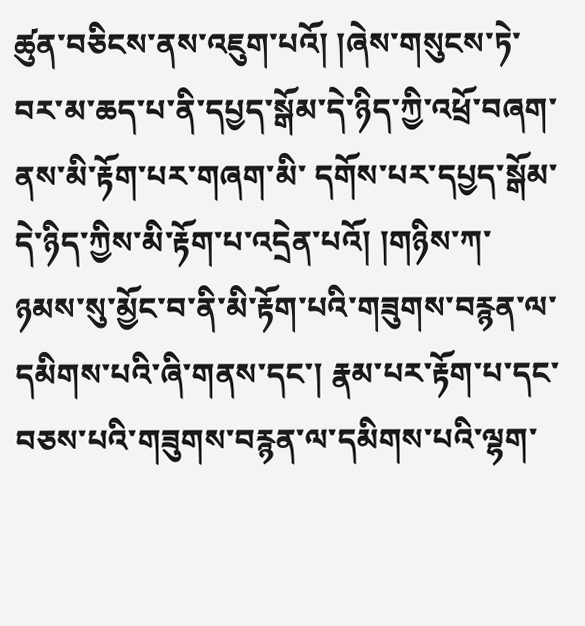ཚུན་བཅིངས་ནས་འཇུག་པའོ། །ཞེས་གསུངས་ཏེ་བར་མ་ཆད་པ་ནི་དཔྱད་སྒོམ་དེ་ཉིད་ཀྱི་འཕྲོ་བཞག་ནས་མི་རྟོག་པར་གཞག་མི་ དགོས་པར་དཔྱད་སྒོམ་དེ་ཉིད་ཀྱིས་མི་རྟོག་པ་འདྲེན་པའོ། །གཉིས་ཀ་ཉམས་སུ་མྱོང་བ་ནི་མི་རྟོག་པའི་གཟུགས་བརྙན་ལ་དམིགས་པའི་ཞི་གནས་དང་། རྣམ་པར་རྟོག་པ་དང་བཅས་པའི་གཟུགས་བརྙན་ལ་དམིགས་པའི་ལྷག་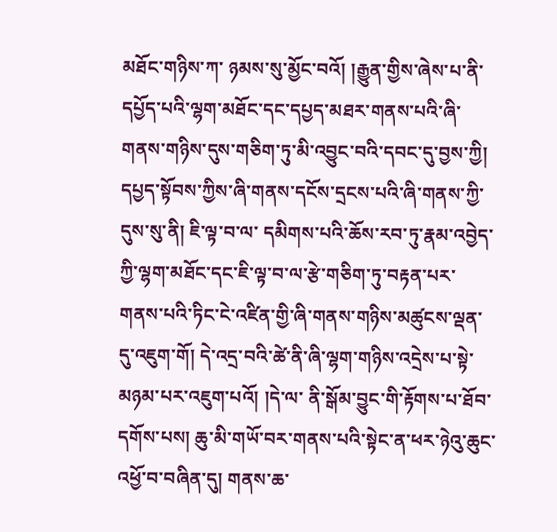མཐོང་གཉིས་ཀ་ ཉམས་སུ་མྱོང་བའོ། །རྒྱུན་གྱིས་ཞེས་པ་ནི་དཔྱོད་པའི་ལྷག་མཐོང་དང་དཔྱད་མཐར་གནས་པའི་ཞི་གནས་གཉིས་དུས་གཅིག་ཏུ་མི་འབྱུང་བའི་དབང་དུ་བྱས་ཀྱི། དཔྱད་སྟོབས་ཀྱིས་ཞི་གནས་དངོས་དྲངས་པའི་ཞི་གནས་ཀྱི་དུས་སུ་ནི། ཇི་ལྟ་བ་ལ་ དམིགས་པའི་ཆོས་རབ་ཏུ་རྣམ་འབྱེད་ཀྱི་ལྷག་མཐོང་དང་ཇི་ལྟ་བ་ལ་རྩེ་གཅིག་ཏུ་བརྟན་པར་གནས་པའི་ཏིང་ངེ་འཛིན་གྱི་ཞི་གནས་གཉིས་མཚུངས་ལྡན་དུ་འཇུག་གོ། དེ་འདྲ་བའི་ཚེ་ནི་ཞི་ལྷག་གཉིས་འདྲེས་པ་སྟེ་མཉམ་པར་འཇུག་པའོ། །དེ་ལ་ ནི་སྒོམ་བྱུང་གི་རྟོགས་པ་ཐོབ་དགོས་པས། ཆུ་མི་གཡོ་བར་གནས་པའི་སྟེང་ན་ཕར་ཉེའུ་ཆུང་འཕྱོ་བ་བཞིན་དུ། གནས་ཆ་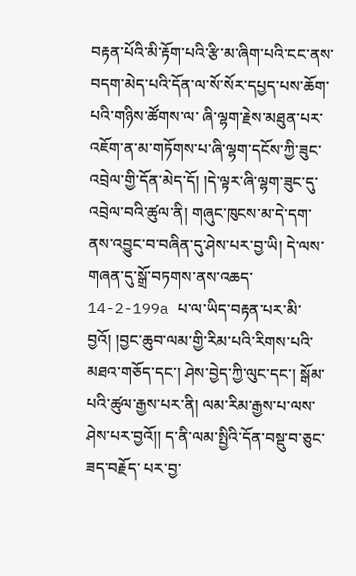བརྟན་པོའི་མི་རྟོག་པའི་རྩི་མ་ཞིག་པའི་ངང་ནས་བདག་མེད་པའི་དོན་ལ་སོ་སོར་དཔྱད་པས་ཆོག་པའི་གཉིས་ཚོགས་ལ་ ཞི་ལྷག་རྗེས་མཐུན་པར་འཇོག་ན་མ་གཏོགས་པ་ཞི་ལྷག་དངོས་ཀྱི་ཟུང་འབྲེལ་གྱི་དོན་མེད་དོ། །དེ་ལྟར་ཞི་ལྷག་ཟུང་དུ་འབྲེལ་བའི་ཚུལ་ནི། གཞུང་ཁུངས་མ་དེ་དག་ནས་འབྱུང་བ་བཞིན་དུ་ཤེས་པར་བྱ་ཡི། དེ་ལས་གཞན་དུ་སྒྲོ་བཏགས་ནས་འཆད་ 14-2-199a པ་ལ་ཡིད་བརྟན་པར་མི་བྱའོ། །བྱང་ཆུབ་ལམ་གྱི་རིམ་པའི་རིགས་པའི་མཐའ་གཅོད་དང་། ཤེས་བྱེད་ཀྱི་ལུང་དང་། སྒོམ་པའི་ཚུལ་རྒྱས་པར་ནི། ལམ་རིམ་རྒྱས་པ་ལས་ཤེས་པར་བྱའོ།། ད་ནི་ལམ་སྤྱིའི་དོན་བསྡུ་བ་ཅུང་ཟད་བརྗོད་ པར་བྱ་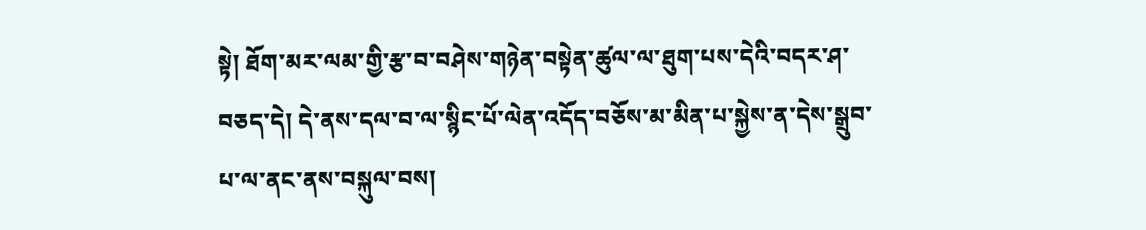སྟེ། ཐོག་མར་ལམ་གྱི་རྩ་བ་བཤེས་གཉེན་བསྟེན་ཚུལ་ལ་ཐུག་པས་དེའི་བདར་ཤ་བཅད་དེ། དེ་ནས་དལ་བ་ལ་སྙིང་པོ་ལེན་འདོད་བཅོས་མ་མིན་པ་སྐྱེས་ན་དེས་སྒྲུབ་པ་ལ་ནང་ནས་བསྐུལ་བས།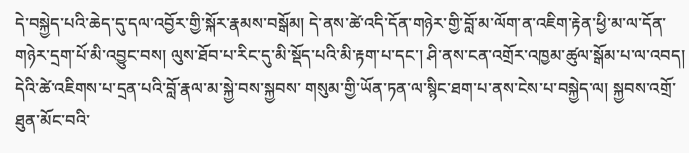དེ་བསྐྱེད་པའི་ཆེད་དུ་དལ་འབྱོར་གྱི་སྐོར་རྣམས་བསྒོམ། དེ་ནས་ཚེ་འདི་དོན་གཉེར་གྱི་བློ་མ་ལོག་ན་འཇིག་རྟེན་ཕྱི་མ་ལ་དོན་གཉེར་དྲག་པོ་མི་འབྱུང་བས། ལུས་ཐོབ་པ་རིང་དུ་མི་སྡོད་པའི་མི་རྟག་པ་དང་། ཤི་ནས་ངན་འགྲོར་འཁྱམ་ཚུལ་སྒོམ་པ་ལ་འབད། དེའི་ཚེ་འཇིགས་པ་དྲན་པའི་བློ་རྣལ་མ་སྐྱེ་བས་སྐྱབས་ གསུམ་གྱི་ཡོན་ཏན་ལ་སྙིང་ཐག་པ་ནས་ངེས་པ་བསྐྱེད་ལ། སྐྱབས་འགྲོ་ཐུན་མོང་བའི་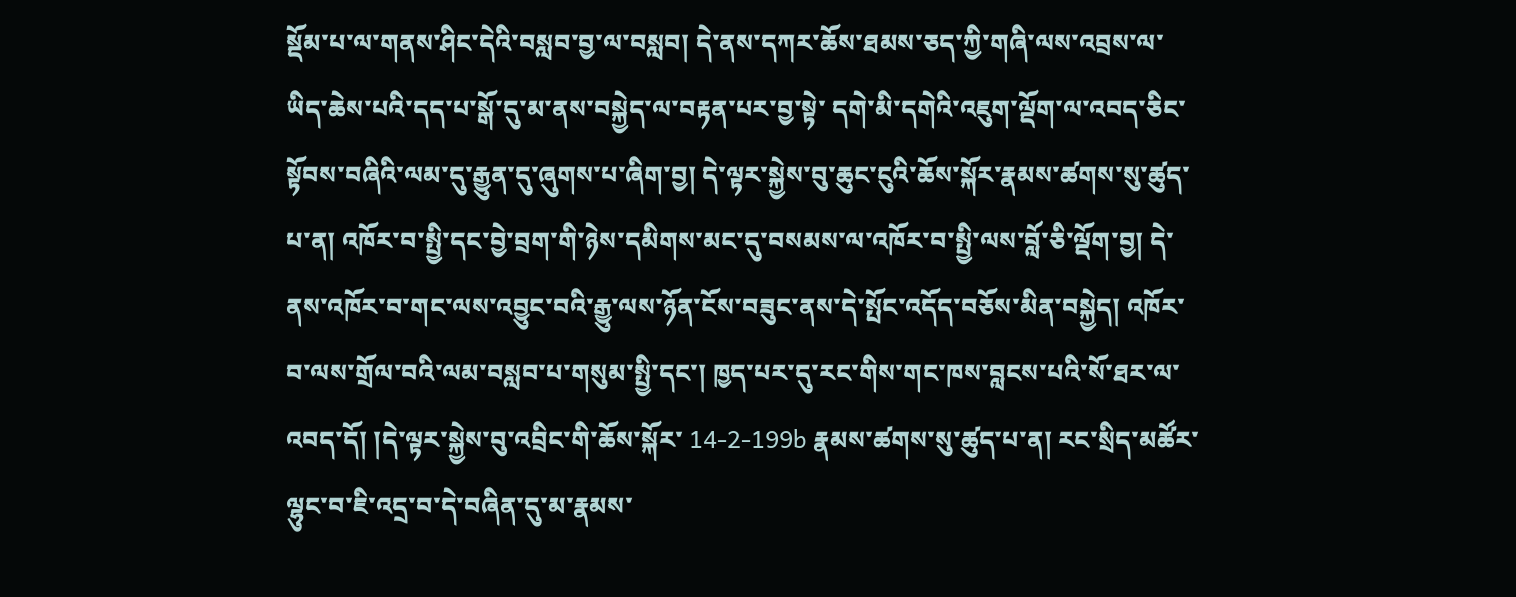སྡོམ་པ་ལ་གནས་ཤིང་དེའི་བསླབ་བྱ་ལ་བསླབ། དེ་ནས་དཀར་ཆོས་ཐམས་ཅད་ཀྱི་གཞི་ལས་འབྲས་ལ་ཡིད་ཆེས་པའི་དད་པ་སྒོ་དུ་མ་ནས་བསྐྱེད་ལ་བརྟན་པར་བྱ་སྟེ་ དགེ་མི་དགེའི་འཇུག་ལྡོག་ལ་འབད་ཅིང་སྟོབས་བཞིའི་ལམ་དུ་རྒྱུན་དུ་ཞུགས་པ་ཞིག་བྱ། དེ་ལྟར་སྐྱེས་བུ་ཆུང་ངུའི་ཆོས་སྐོར་རྣམས་ཚགས་སུ་ཚུད་པ་ན། འཁོར་བ་སྤྱི་དང་བྱེ་བྲག་གི་ཉེས་དམིགས་མང་དུ་བསམས་ལ་འཁོར་བ་སྤྱི་ལས་བློ་ཅི་ལྡོག་བྱ། དེ་ ནས་འཁོར་བ་གང་ལས་འབྱུང་བའི་རྒྱུ་ལས་ཉོན་ངོས་བཟུང་ནས་དེ་སྤོང་འདོད་བཅོས་མིན་བསྐྱེད། འཁོར་བ་ལས་གྲོལ་བའི་ལམ་བསླབ་པ་གསུམ་སྤྱི་དང་། ཁྱད་པར་དུ་རང་གིས་གང་ཁས་བླངས་པའི་སོ་ཐར་ལ་འབད་དོ། །དེ་ལྟར་སྐྱེས་བུ་འབྲིང་གི་ཆོས་སྐོར་ 14-2-199b རྣམས་ཚགས་སུ་ཚུད་པ་ན། རང་སྲིད་མཚོར་ལྷུང་བ་ཇི་འདྲ་བ་དེ་བཞིན་དུ་མ་རྣམས་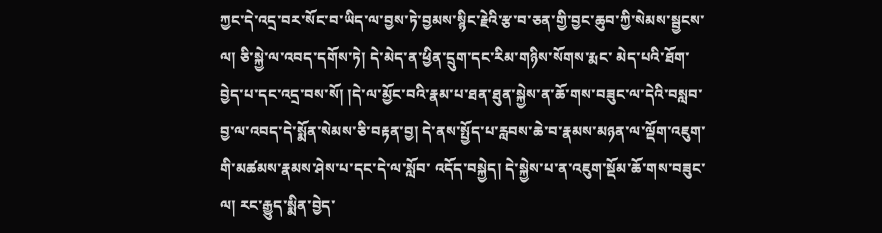ཀྱང་དེ་འདྲ་བར་སོང་བ་ཡིད་ལ་བྱས་ཏེ་བྱམས་སྙིང་རྗེའི་རྩ་བ་ཅན་གྱི་བྱང་ཆུབ་ཀྱི་སེམས་སྦྱངས་ལ། ཅི་སྐྱེ་ལ་འབད་དགོས་ཏེ། དེ་མེད་ན་ཕྱིན་དྲུག་དང་རིམ་གཉིས་སོགས་རྨང་ མེད་པའི་ཐོག་བྱེད་པ་དང་འདྲ་བས་སོ། །དེ་ལ་མྱོང་བའི་རྣམ་པ་ཐན་ཐུན་སྐྱེས་ན་ཆོ་གས་བཟུང་ལ་དེའི་བསླབ་བྱ་ལ་འབད་དེ་སྨོན་སེམས་ཅི་བརྟན་བྱ། དེ་ནས་སྤྱོད་པ་རླབས་ཆེ་བ་རྣམས་མཉན་ལ་ལྡོག་འཇུག་གི་མཚམས་རྣམས་ཤེས་པ་དང་དེ་ལ་སློབ་ འདོད་བསྐྱེད། དེ་སྐྱེས་པ་ན་འཇུག་སྡོམ་ཆོ་གས་བཟུང་ལ། རང་རྒྱུད་སྨིན་བྱེད་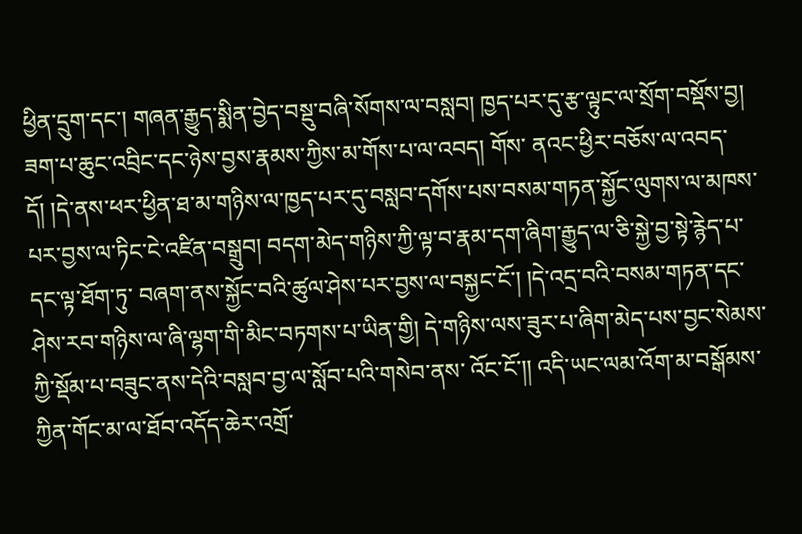ཕྱིན་དྲུག་དང་། གཞན་རྒྱུད་སྨིན་བྱེད་བསྡུ་བཞི་སོགས་ལ་བསླབ། ཁྱད་པར་དུ་རྩ་ལྟུང་ལ་སྲོག་བསྡོས་བྱ། ཟག་པ་ཆུང་འབྲིང་དང་ཉེས་བྱས་རྣམས་ཀྱིས་མ་གོས་པ་ལ་འབད། གོས་ ནའང་ཕྱིར་བཅོས་ལ་འབད་དོ། །དེ་ནས་ཕར་ཕྱིན་ཐ་མ་གཉིས་ལ་ཁྱད་པར་དུ་བསླབ་དགོས་པས་བསམ་གཏན་སྐྱོང་ལུགས་ལ་མཁས་པར་བྱས་ལ་ཏིང་ངེ་འཛིན་བསྒྲུབ། བདག་མེད་གཉིས་ཀྱི་ལྟ་བ་རྣམ་དག་ཞིག་རྒྱུད་ལ་ཅི་སྐྱེ་བྱ་སྟེ་རྙེད་པ་དང་ལྟ་ཐོག་ཏུ་ བཞག་ནས་སྐྱོང་བའི་ཚུལ་ཤེས་པར་བྱས་ལ་བསྐྱང་ངོ་། །དེ་འདྲ་བའི་བསམ་གཏན་དང་ཤེས་རབ་གཉིས་ལ་ཞི་ལྷག་གི་མིང་བཏགས་པ་ཡིན་གྱི། དེ་གཉིས་ལས་ཟུར་པ་ཞིག་མེད་པས་བྱང་སེམས་ཀྱི་སྡོམ་པ་བཟུང་ནས་དེའི་བསླབ་བྱ་ལ་སློབ་པའི་གསེབ་ནས་ འོང་ངོ་།། འདི་ཡང་ལམ་འོག་མ་བསྒོམས་ཀྱིན་གོང་མ་ལ་ཐོབ་འདོད་ཆེར་འགྲོ་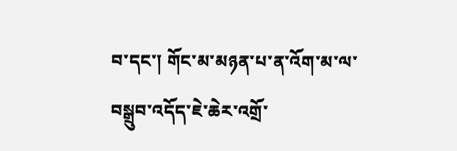བ་དང་། གོང་མ་མཉན་པ་ན་འོག་མ་ལ་བསྒྲུབ་འདོད་ཇེ་ཆེར་འགྲོ་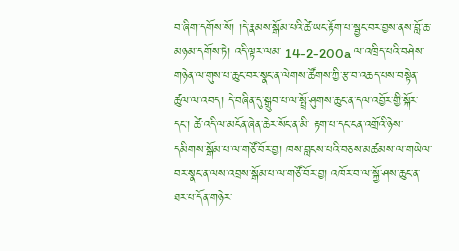བ་ཞིག་དགོས་སོ། །དེ་རྣམས་སྒོམ་པའི་ཚེ་ཡང་རྟོག་པ་སྦྱང་བར་བྱས་ནས་བློ་ཆ་མཉམ་དགོས་ཏེ། འདི་ལྟར་ལམ་ 14-2-200a ལ་འཁྲིད་པའི་བཤེས་གཉེན་ལ་གུས་པ་ཆུང་བར་སྣང་ན་ལེགས་ཚོགས་ཀྱི་རྩ་བ་འཆད་པས་བསྟེན་ཚུལ་ལ་འབད། དེ་བཞིན་དུ་སྒྲུབ་པ་ལ་སྤྲོ་ཤུགས་ཆུང་ན་དལ་འབྱོར་གྱི་སྐོར་དང་། ཚེ་འདི་ལ་མངོན་ཞེན་ཆེར་སོང་ན་མི་ རྟག་པ་དང་ངན་འགྲོའི་ཉེས་དམིགས་སྒོམ་པ་ལ་གཙོ་བོར་བྱ། ཁས་བླངས་པའི་བཅས་མཚམས་ལ་གཡེལ་བར་སྣང་ན་ལས་འབྲས་སྒོམ་པ་ལ་གཙོ་བོར་བྱ། འཁོར་བ་ལ་སྐྱོ་ཤས་ཆུང་ན་ཐར་པ་དོན་གཉེར་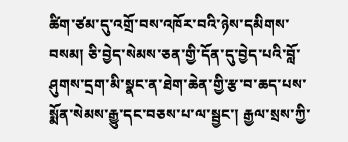ཚིག་ཙམ་དུ་འགྲོ་བས་འཁོར་བའི་ཉེས་དམིགས་ བསམ། ཅི་བྱེད་སེམས་ཅན་གྱི་དོན་དུ་བྱེད་པའི་བློ་ཤུགས་དྲག་མི་སྣང་ན་ཐེག་ཆེན་གྱི་རྩ་བ་ཆད་པས་སྨོན་སེམས་རྒྱུ་དང་བཅས་པ་ལ་སྦྱང་། རྒྱལ་སྲས་ཀྱི་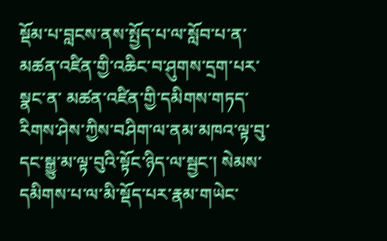སྡོམ་པ་བླངས་ནས་སྤྱོད་པ་ལ་སློབ་པ་ན་མཚན་འཛིན་གྱི་འཆིང་བ་ཤུགས་དྲག་པར་སྣང་ན་ མཚན་འཛིན་གྱི་དམིགས་གཏད་རིགས་ཤེས་ཀྱིས་བཤིག་ལ་ནམ་མཁའ་ལྟ་བུ་དང་སྒྱུ་མ་ལྟ་བུའི་སྟོང་ཉིད་ལ་སྦྱང་། སེམས་དམིགས་པ་ལ་མི་སྡོད་པར་རྣམ་གཡེང་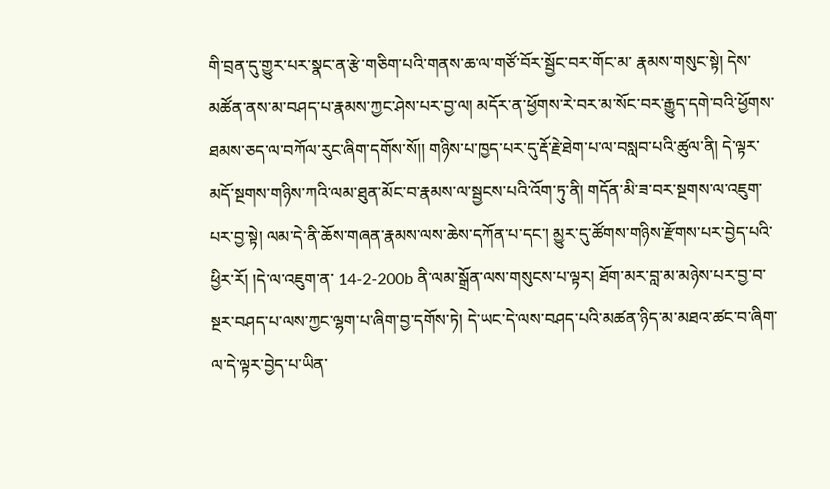གི་བྲན་དུ་གྱུར་པར་སྣང་ན་རྩེ་གཅིག་པའི་གནས་ཆ་ལ་གཙོ་བོར་སྦྱོང་བར་གོང་མ་ རྣམས་གསུང་སྟེ། དེས་མཚོན་ནས་མ་བཤད་པ་རྣམས་ཀྱང་ཤེས་པར་བྱ་ལ། མདོར་ན་ཕྱོགས་རེ་བར་མ་སོང་བར་རྒྱུད་དགེ་བའི་ཕྱོགས་ཐམས་ཅད་ལ་བཀོལ་རུང་ཞིག་དགོས་སོ།། གཉིས་པ་ཁྱད་པར་དུ་རྡོ་རྗེ་ཐེག་པ་ལ་བསླབ་པའི་ཚུལ་ནི། དེ་ལྟར་ མདོ་སྔགས་གཉིས་ཀའི་ལམ་ཐུན་མོང་བ་རྣམས་ལ་སྦྱངས་པའི་འོག་ཏུ་ནི། གདོན་མི་ཟ་བར་སྔགས་ལ་འཇུག་པར་བྱ་སྟེ། ལམ་དེ་ནི་ཆོས་གཞན་རྣམས་ལས་ཆེས་དཀོན་པ་དང་། མྱུར་དུ་ཚོགས་གཉིས་རྫོགས་པར་བྱེད་པའི་ཕྱིར་རོ། །དེ་ལ་འཇུག་ན་ 14-2-200b ནི་ལམ་སྒྲོན་ལས་གསུངས་པ་ལྟར། ཐོག་མར་བླ་མ་མཉེས་པར་བྱ་བ་སྔར་བཤད་པ་ལས་ཀྱང་ལྷག་པ་ཞིག་བྱ་དགོས་ཏེ། དེ་ཡང་དེ་ལས་བཤད་པའི་མཚན་ཉིད་མ་མཐའ་ཚང་བ་ཞིག་ལ་དེ་ལྟར་བྱེད་པ་ཡིན་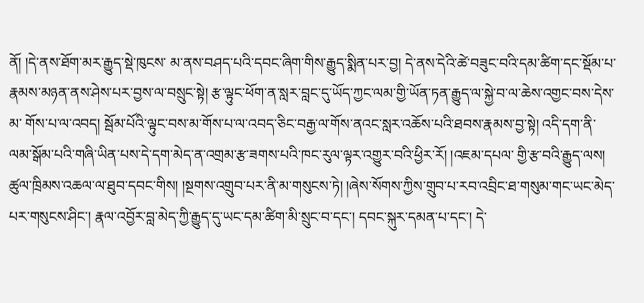ནོ། །དེ་ནས་ཐོག་མར་རྒྱུད་སྡེ་ཁུངས་ མ་ནས་བཤད་པའི་དབང་ཞིག་གིས་རྒྱུད་སྨིན་པར་བྱ། དེ་ནས་དེའི་ཚེ་བཟུང་བའི་དམ་ཚིག་དང་སྡོམ་པ་རྣམས་མཉན་ནས་ཤེས་པར་བྱས་ལ་བསྲུང་སྟེ། རྩ་ལྟུང་ཕོག་ན་སླར་བླང་དུ་ཡོད་ཀྱང་ལམ་གྱི་ཡོན་ཏན་རྒྱུད་ལ་སྐྱེ་བ་ལ་ཆེས་འགྱང་བས་དེས་མ་ གོས་པ་ལ་འབད། སྦོམ་པོའི་ལྟུང་བས་མ་གོས་པ་ལ་འབད་ཅིང་བརྒྱ་ལ་གོས་ནའང་སླར་འཆོས་པའི་ཐབས་རྣམས་བྱ་སྟེ། འདི་དག་ནི་ལམ་སྒོམ་པའི་གཞི་ཡིན་པས་དེ་དག་མེད་ན་འགྲམ་རྩ་ཟགས་པའི་ཁང་རུལ་ལྟར་འགྱུར་བའི་ཕྱིར་རོ། །འཇམ་དཔལ་ གྱི་རྩ་བའི་རྒྱུད་ལས། ཚུལ་ཁྲིམས་འཆལ་ལ་ཐུབ་དབང་གིས། །སྔགས་འགྲུབ་པར་ནི་མ་གསུངས་ཏེ། །ཞེས་སོགས་ཀྱིས་གྲུབ་པ་རབ་འབྲིང་ཐ་གསུམ་གང་ཡང་མེད་པར་གསུངས་ཤིང་། རྣལ་འབྱོར་བླ་མེད་ཀྱི་རྒྱུད་དུ་ཡང་དམ་ཚིག་མི་སྲུང་བ་དང་། དབང་སྐུར་དམན་པ་དང་། དེ་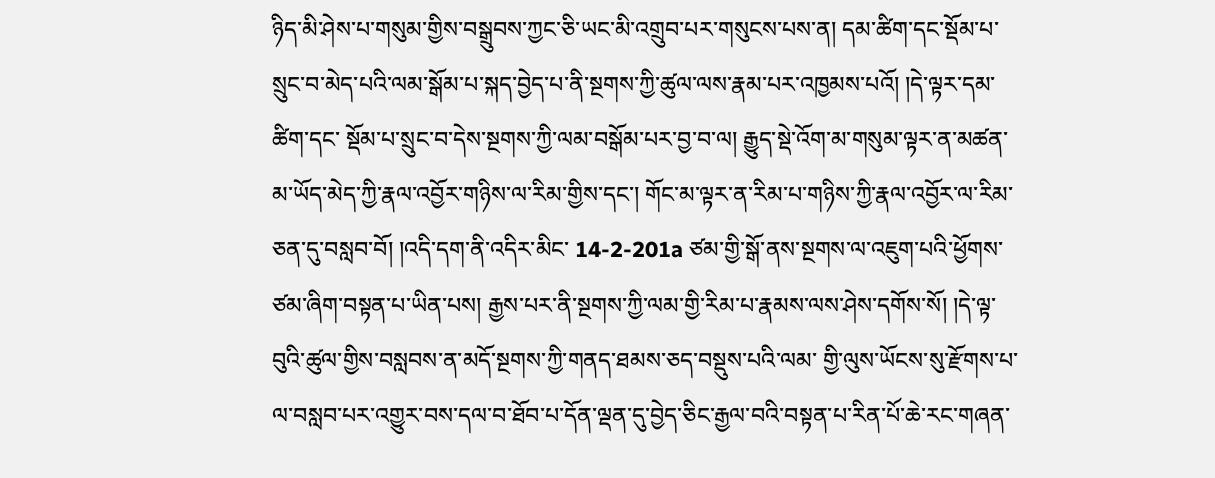ཉིད་མི་ཤེས་པ་གསུམ་གྱིས་བསྒྲུབས་ཀྱང་ཅི་ཡང་མི་འགྲུབ་པར་གསུངས་པས་ན། དམ་ཚིག་དང་སྡོམ་པ་སྲུང་བ་མེད་པའི་ལམ་སྒོམ་པ་སྐད་བྱེད་པ་ནི་སྔགས་ཀྱི་ཚུལ་ལས་རྣམ་པར་འཁྱམས་པའོ། །དེ་ལྟར་དམ་ཚིག་དང་ སྡོམ་པ་སྲུང་བ་དེས་སྔགས་ཀྱི་ལམ་བསྒོམ་པར་བྱ་བ་ལ། རྒྱུད་སྡེ་འོག་མ་གསུམ་ལྟར་ན་མཚན་མ་ཡོད་མེད་ཀྱི་རྣལ་འབྱོར་གཉིས་ལ་རིམ་གྱིས་དང་། གོང་མ་ལྟར་ན་རིམ་པ་གཉིས་ཀྱི་རྣལ་འབྱོར་ལ་རིམ་ཅན་དུ་བསླབ་བོ། །འདི་དག་ནི་འདིར་མིང་ 14-2-201a ཙམ་གྱི་སྒོ་ནས་སྔགས་ལ་འཇུག་པའི་ཕྱོགས་ཙམ་ཞིག་བསྟན་པ་ཡིན་པས། རྒྱས་པར་ནི་སྔགས་ཀྱི་ལམ་གྱི་རིམ་པ་རྣམས་ལས་ཤེས་དགོས་སོ། །དེ་ལྟ་བུའི་ཚུལ་གྱིས་བསླབས་ན་མདོ་སྔགས་ཀྱི་གནད་ཐམས་ཅད་བསྡུས་པའི་ལམ་ གྱི་ལུས་ཡོངས་སུ་རྫོགས་པ་ལ་བསླབ་པར་འགྱུར་བས་དལ་བ་ཐོབ་པ་དོན་ལྡན་དུ་བྱེད་ཅིང་རྒྱལ་བའི་བསྟན་པ་རིན་པོ་ཆེ་རང་གཞན་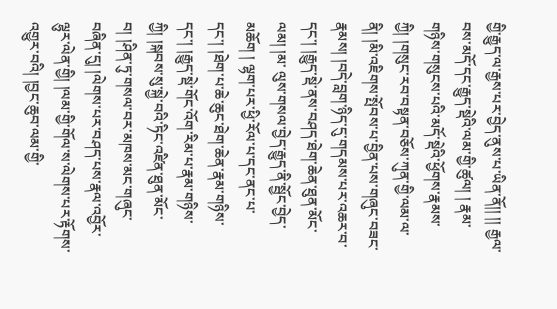གྱི་རྒྱུད་ལ་རྒྱས་པར་བྱེད་ནུས་པ་ཡིན་ནོ།། །། རྒྱལ་བས་མདོ་དང་རྒྱུད་སྡེའི་ལམ་གྱི་ཚུལ། ། རྣམ་གཉིས་གསུངས་པའི་མདོ་སྡེའི་ཕྱོགས་རྣམས་ཀྱི། །གསུང་རབ་བསྟན་བཅོས་ཀུན་གྱི་ལམ་ལ་ནི། །མི་འཇིགས་སྤོབས་པ་བྱིན་པས་གཞུང་བཟང་རྣམས། །བདེ་བླག་ཉིད་དུ་གདམས་པར་འཆར་བ་དང་། །རྒྱུད་སྡེ་ནས་བཤད་ཐེག་ཆེན་ཐུན་མོང་ལམ། །མ་ ལུས་གསལ་བྱེད་རྒྱུད་ནི་སྦྱོང་བྱེད་མཆོག ། ལྷག་པར་ཕྱི་རོལ་པ་དང་ནང་པ་དང་། །ཐེག་པ་ཆེ་ཆུང་ཐེག་ཆེན་རྣམ་གཉིས་དང་། །རྒྱུད་སྡེ་གོང་འོག་རིམ་པ་རྣམ་གཉིས་ཀྱི། །སྐབས་སུ་སྐྱེ་བའི་ཏིང་འཛིན་ཐུན་མོང་བ། །ཤིན་ཏུ་གསལ་བར་མཁས་མང་གཞུང་ བཞིན་དུ། །ལེགས་པར་བཤད་པས་རྣལ་འབྱོར་ལྷུར་ལེན་གྱི། །ལམ་གྱི་གོལ་ས་ལེགས་པར་རྟོགས་འགྱུར་བའི། །བྱང་ཆུབ་ལམ་གྱི་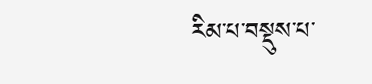རིམ་པ་བསྡུས་པ་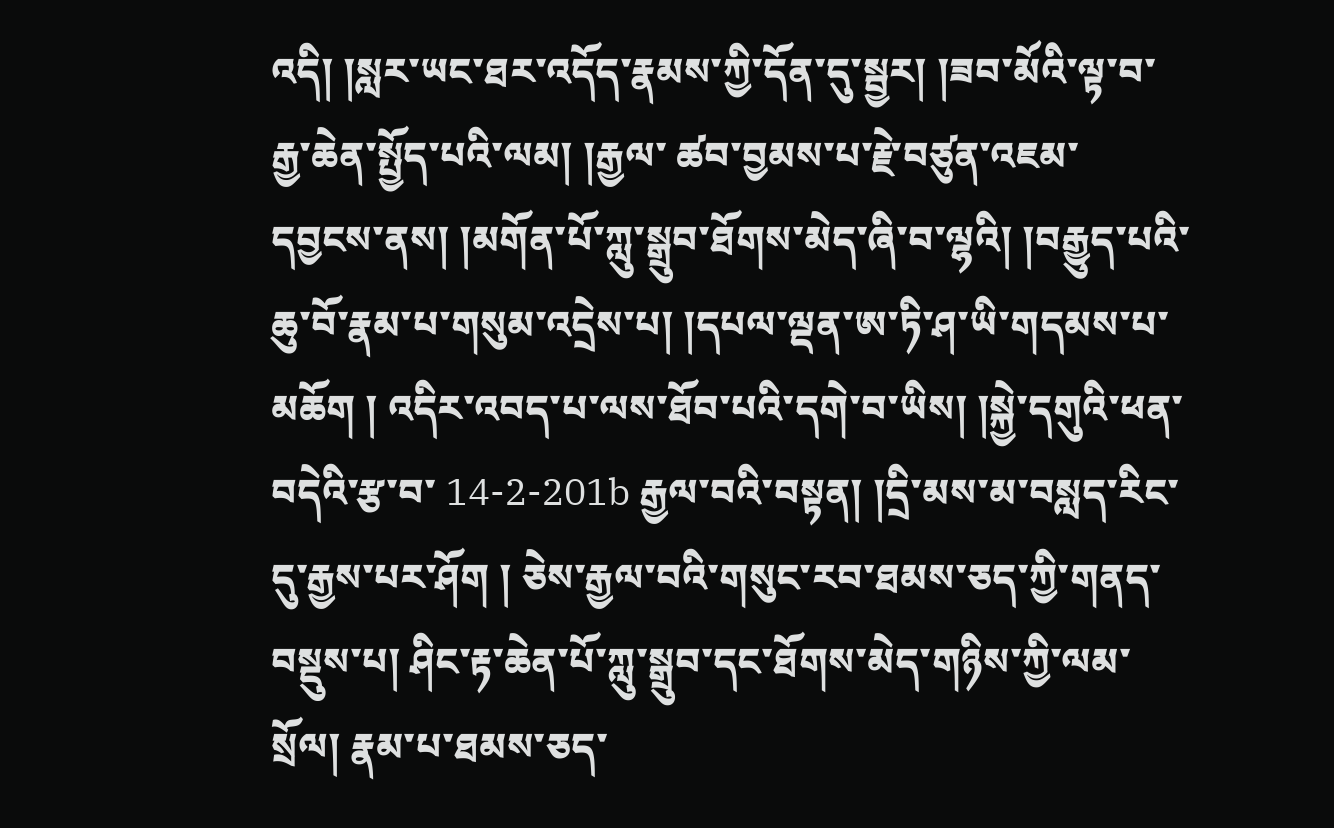འདི། །སླར་ཡང་ཐར་འདོད་རྣམས་ཀྱི་དོན་དུ་སྦྱར། །ཟབ་མོའི་ལྟ་བ་རྒྱ་ཆེན་སྤྱོད་པའི་ལམ། །རྒྱལ་ ཚབ་བྱམས་པ་རྗེ་བཙུན་འཇམ་དབྱངས་ནས། །མགོན་པོ་ཀླུ་སྒྲུབ་ཐོགས་མེད་ཞི་བ་ལྷའི། །བརྒྱུད་པའི་ཆུ་བོ་རྣམ་པ་གསུམ་འདྲེས་པ། །དཔལ་ལྡན་ཨ་ཏི་ཤ་ཡི་གདམས་པ་མཆོག ། འདིར་འབད་པ་ལས་ཐོབ་པའི་དགེ་བ་ཡིས། །སྐྱེ་དགུའི་ཕན་བདེའི་རྩ་བ་ 14-2-201b རྒྱལ་བའི་བསྟན། །དྲི་མས་མ་བསླད་རིང་དུ་རྒྱས་པར་ཤོག ། ཅེས་རྒྱལ་བའི་གསུང་རབ་ཐམས་ཅད་ཀྱི་གནད་བསྡུས་པ། ཤིང་རྟ་ཆེན་པོ་ཀླུ་སྒྲུབ་དང་ཐོགས་མེད་གཉིས་ཀྱི་ལམ་སྲོལ། རྣམ་པ་ཐམས་ཅད་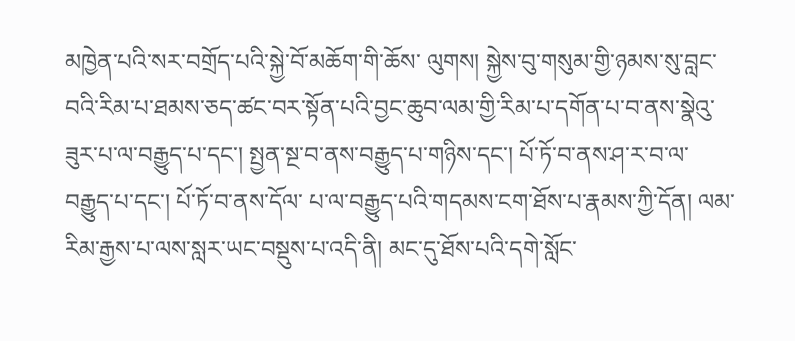མཁྱེན་པའི་སར་བགྲོད་པའི་སྐྱེ་བོ་མཆོག་གི་ཆོས་ ལུགས། སྐྱེས་བུ་གསུམ་གྱི་ཉམས་སུ་བླང་བའི་རིམ་པ་ཐམས་ཅད་ཚང་བར་སྟོན་པའི་བྱང་ཆུབ་ལམ་གྱི་རིམ་པ་དགོན་པ་བ་ནས་སྣེའུ་ཟུར་པ་ལ་བརྒྱུད་པ་དང་། སྤྱན་སྔ་བ་ནས་བརྒྱུད་པ་གཉིས་དང་། པོ་ཏོ་བ་ནས་ཤ་ར་བ་ལ་བརྒྱུད་པ་དང་། པོ་ཏོ་བ་ནས་དོལ་ པ་ལ་བརྒྱུད་པའི་གདམས་ངག་ཐོས་པ་རྣམས་ཀྱི་དོན། ལམ་རིམ་རྒྱས་པ་ལས་སླར་ཡང་བསྡུས་པ་འདི་ནི། མང་དུ་ཐོས་པའི་དགེ་སློང་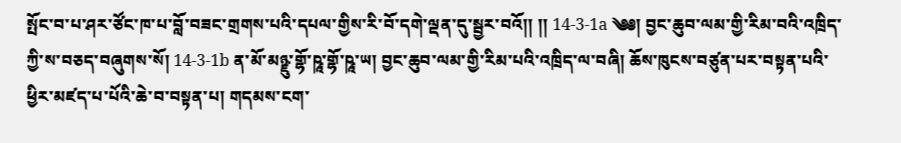སྤོང་བ་པ་ཤར་ཙོང་ཁ་པ་བློ་བཟང་གྲགས་པའི་དཔལ་གྱིས་རི་བོ་དགེ་ལྡན་དུ་སྦྱར་བའོ།། །། 14-3-1a ༄༅། བྱང་ཆུབ་ལམ་གྱི་རིམ་བའི་འཁྲིད་ཀྱི་ས་བཅད་བཞུགས་སོ། 14-3-1b ན་མོ་མཉྫུ་གྷོ་ཥཱ་གྷོ་ཥཱ་ཡ། བྱང་ཆུབ་ལམ་གྱི་རིམ་པའི་འཁྲིད་ལ་བཞི། ཆོས་ཁུངས་བཙུན་པར་བསྟན་པའི་ཕྱིར་མཛད་པ་པོའི་ཆེ་བ་བསྟན་པ། གདམས་ངག་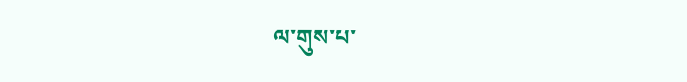ལ་གུས་པ་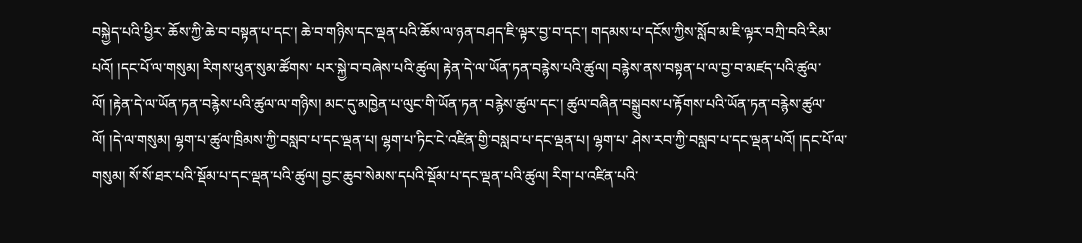བསྐྱེད་པའི་ཕྱིར་ ཆོས་ཀྱི་ཆེ་བ་བསྟན་པ་དང་། ཆེ་བ་གཉིས་དང་ལྡན་པའི་ཆོས་ལ་ཉན་བཤད་ཇི་ལྟར་བྱ་བ་དང་། གདམས་པ་དངོས་ཀྱིས་སློབ་མ་ཇི་ལྟར་བཀྲི་བའི་རིམ་པའོ། །དང་པོ་ལ་གསུམ། རིགས་ཕུན་སུམ་ཚོགས་ པར་སྐྱེ་བ་བཞེས་པའི་ཚུལ། རྟེན་དེ་ལ་ཡོན་ཏན་བརྙེས་པའི་ཚུལ། བརྙེས་ནས་བསྟན་པ་ལ་བྱ་བ་མཛད་པའི་ཚུལ་ལོ། །རྟེན་དེ་ལ་ཡོན་ཏན་བརྙེས་པའི་ཚུལ་ལ་གཉིས། མང་དུ་མཁྱེན་པ་ལུང་གི་ཡོན་ཏན་ བརྙེས་ཚུལ་དང་། ཚུལ་བཞིན་བསྒྲུབས་པ་རྟོགས་པའི་ཡོན་ཏན་བརྙེས་ཚུལ་ལོ། །དེ་ལ་གསུམ། ལྷག་པ་ཚུལ་ཁྲིམས་ཀྱི་བསླབ་པ་དང་ལྡན་པ། ལྷག་པ་ཏིང་ངེ་འཛིན་གྱི་བསླབ་པ་དང་ལྡན་པ། ལྷག་པ་ ཤེས་རབ་ཀྱི་བསླབ་པ་དང་ལྡན་པའོ། །དང་པོ་ལ་གསུམ། སོ་སོ་ཐར་པའི་སྡོམ་པ་དང་ལྡན་པའི་ཚུལ། བྱང་ཆུབ་སེམས་དཔའི་སྡོམ་པ་དང་ལྡན་པའི་ཚུལ། རིག་པ་འཛིན་པའི་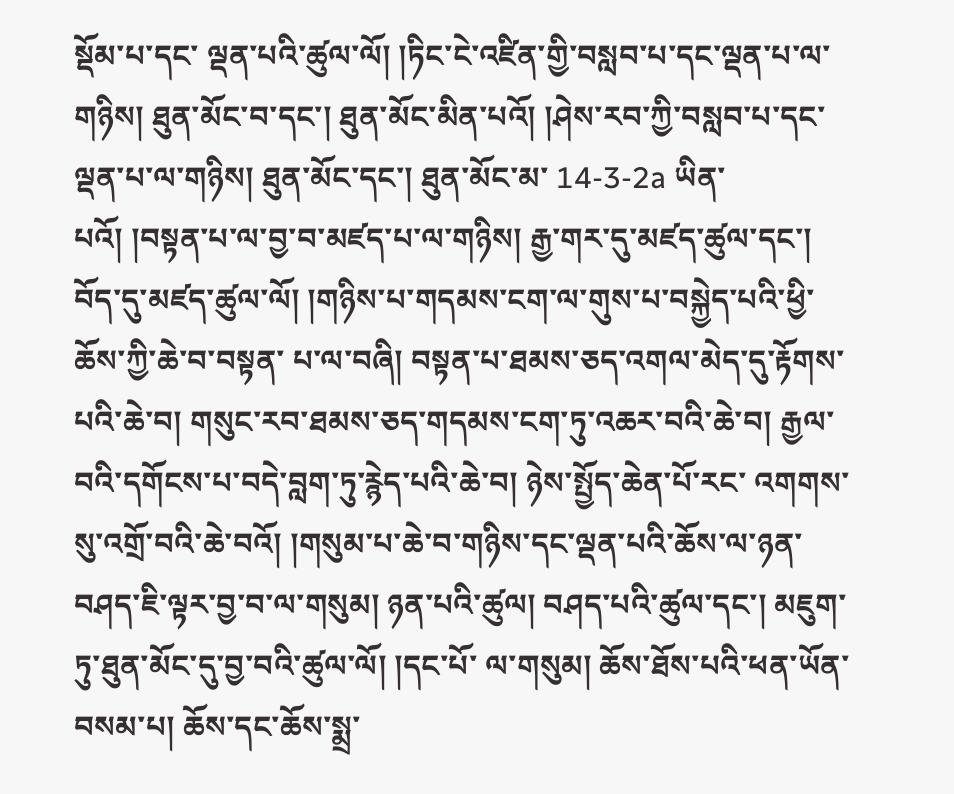སྡོམ་པ་དང་ ལྡན་པའི་ཚུལ་ལོ། །ཏིང་ངེ་འཛིན་གྱི་བསླབ་པ་དང་ལྡན་པ་ལ་གཉིས། ཐུན་མོང་བ་དང་། ཐུན་མོང་མིན་པའོ། །ཤེས་རབ་ཀྱི་བསླབ་པ་དང་ལྡན་པ་ལ་གཉིས། ཐུན་མོང་དང་། ཐུན་མོང་མ་ 14-3-2a ཡིན་པའོ། །བསྟན་པ་ལ་བྱ་བ་མཛད་པ་ལ་གཉིས། རྒྱ་གར་དུ་མཛད་ཚུལ་དང་། བོད་དུ་མཛད་ཚུལ་ལོ། །གཉིས་པ་གདམས་ངག་ལ་གུས་པ་བསྐྱེད་པའི་ཕྱི་ཆོས་ཀྱི་ཆེ་བ་བསྟན་ པ་ལ་བཞི། བསྟན་པ་ཐམས་ཅད་འགལ་མེད་དུ་རྟོགས་པའི་ཆེ་བ། གསུང་རབ་ཐམས་ཅད་གདམས་ངག་ཏུ་འཆར་བའི་ཆེ་བ། རྒྱལ་བའི་དགོངས་པ་བདེ་བླག་ཏུ་རྙེད་པའི་ཆེ་བ། ཉེས་སྤྱོད་ཆེན་པོ་རང་ འགགས་སུ་འགྲོ་བའི་ཆེ་བའོ། །གསུམ་པ་ཆེ་བ་གཉིས་དང་ལྡན་པའི་ཆོས་ལ་ཉན་བཤད་ཇི་ལྟར་བྱ་བ་ལ་གསུམ། ཉན་པའི་ཚུལ། བཤད་པའི་ཚུལ་དང་། མཇུག་ཏུ་ཐུན་མོང་དུ་བྱ་བའི་ཚུལ་ལོ། །དང་པོ་ ལ་གསུམ། ཆོས་ཐོས་པའི་ཕན་ཡོན་བསམ་པ། ཆོས་དང་ཆོས་སྨྲ་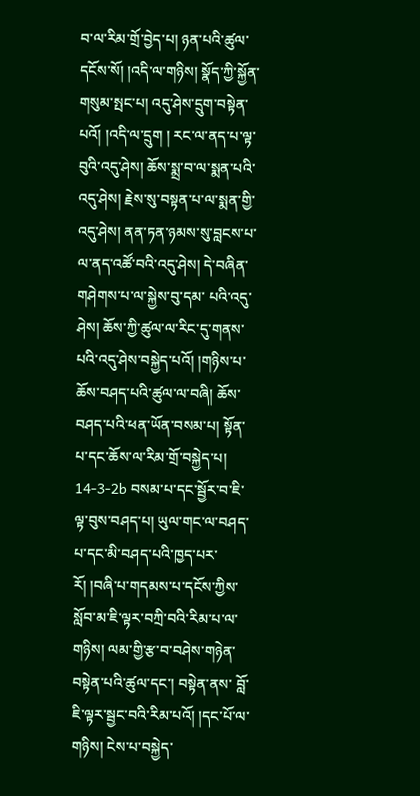བ་ལ་རིམ་གྲོ་བྱེད་པ། ཉན་པའི་ཚུལ་དངོས་སོ། །འདི་ལ་གཉིས། སྣོད་ཀྱི་སྐྱོན་གསུམ་སྤང་པ། འདུ་ཤེས་དྲུག་བསྟེན་པའོ། །འདི་ལ་དྲུག ། རང་ལ་ནད་པ་ལྟ་བུའི་འདུ་ཤེས། ཆོས་སྨྲ་བ་ལ་སྨན་པའི་འདུ་ཤེས། རྗེས་སུ་བསྟན་པ་ལ་སྨན་གྱི་འདུ་ཤེས། ནན་ཏན་ཉམས་སུ་བླངས་པ་ལ་ནད་འཚོ་བའི་འདུ་ཤེས། དེ་བཞིན་གཤེགས་པ་ལ་སྐྱེས་བུ་དམ་ པའི་འདུ་ཤེས། ཆོས་ཀྱི་ཚུལ་ལ་རིང་དུ་གནས་པའི་འདུ་ཤེས་བསྐྱེད་པའོ། །གཉིས་པ་ཆོས་བཤད་པའི་ཚུལ་ལ་བཞི། ཆོས་བཤད་པའི་ཕན་ཡོན་བསམ་པ། སྟོན་པ་དང་ཆོས་ལ་རིམ་གྲོ་བསྐྱེད་པ། 14-3-2b བསམ་པ་དང་སྦྱོར་བ་ཇི་ལྟ་བུས་བཤད་པ། ཡུལ་གང་ལ་བཤད་པ་དང་མི་བཤད་པའི་ཁྱད་པར་རོ། །བཞི་པ་གདམས་པ་དངོས་ཀྱིས་སློབ་མ་ཇི་ལྟར་བཀྲི་བའི་རིམ་པ་ལ་གཉིས། ལམ་གྱི་རྩ་བ་བཤེས་གཉེན་བསྟེན་པའི་ཚུལ་དང་། བསྟེན་ནས་ བློ་ཇི་ལྟར་སྦྱང་བའི་རིམ་པའོ། །དང་པོ་ལ་གཉིས། ངེས་པ་བསྐྱེད་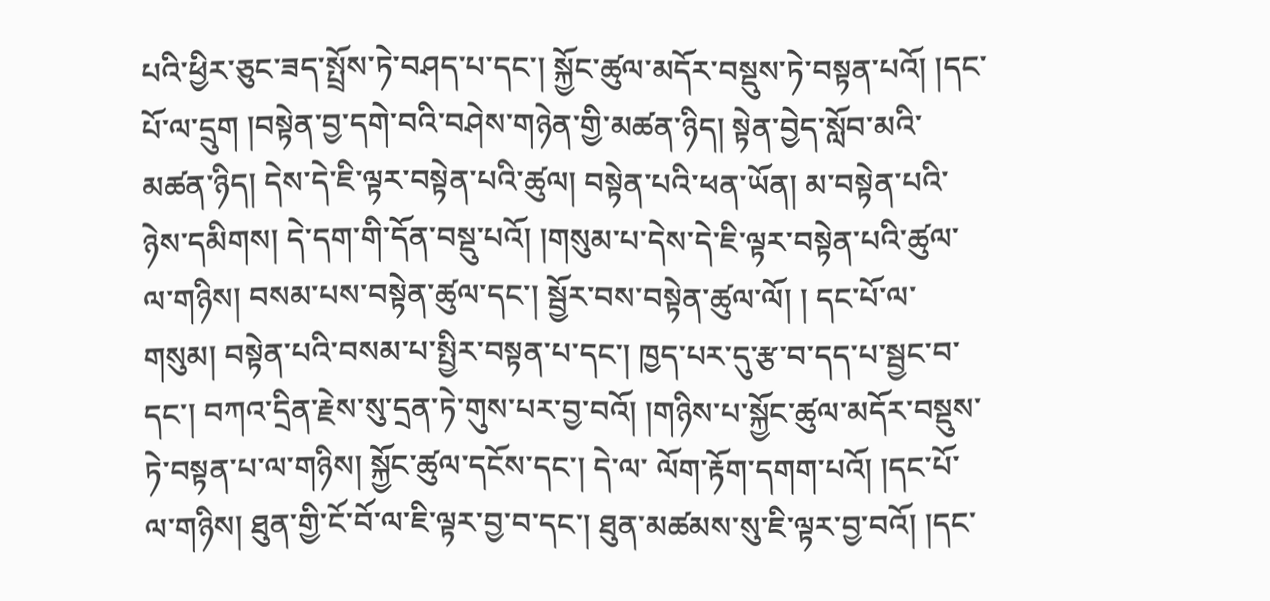པའི་ཕྱིར་ཅུང་ཟད་སྤྲོས་ཏེ་བཤད་པ་དང་། སྐྱོང་ཚུལ་མདོར་བསྡུས་ཏེ་བསྟན་པའོ། །དང་པོ་ལ་དྲུག །བསྟེན་བྱ་དགེ་བའི་བཤེས་གཉེན་གྱི་མཚན་ཉིད། སྟེན་བྱེད་སློབ་མའི་ མཚན་ཉིད། དེས་དེ་ཇི་ལྟར་བསྟེན་པའི་ཚུལ། བསྟེན་པའི་ཕན་ཡོན། མ་བསྟེན་པའི་ཉེས་དམིགས། དེ་དག་གི་དོན་བསྡུ་པའོ། །གསུམ་པ་དེས་དེ་ཇི་ལྟར་བསྟེན་པའི་ཚུལ་ལ་གཉིས། བསམ་པས་བསྟེན་ཚུལ་དང་། སྦྱོར་བས་བསྟེན་ཚུལ་ལོ། ། དང་པོ་ལ་གསུམ། བསྟེན་པའི་བསམ་པ་སྤྱིར་བསྟན་པ་དང་། ཁྱད་པར་དུ་རྩ་བ་དད་པ་སྦྱང་བ་དང་། བཀའ་དྲིན་རྗེས་སུ་དྲན་ཏེ་གུས་པར་བྱ་བའོ། །གཉིས་པ་སྐྱོང་ཚུལ་མདོར་བསྡུས་ཏེ་བསྟན་པ་ལ་གཉིས། སྐྱོང་ཚུལ་དངོས་དང་། དེ་ལ་ ལོག་རྟོག་དགག་པའོ། །དང་པོ་ལ་གཉིས། ཐུན་གྱི་ངོ་བོ་ལ་ཇི་ལྟར་བྱ་བ་དང་། ཐུན་མཚམས་སུ་ཇི་ལྟར་བྱ་བའོ། །དང་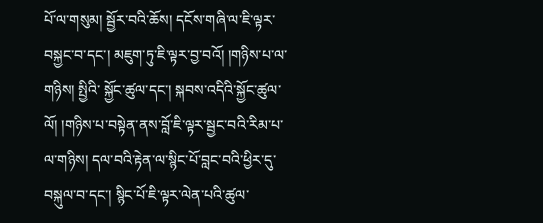པོ་ལ་གསུམ། སྦྱོར་བའི་ཆོས། དངོས་གཞི་ལ་ཇི་ལྟར་བསྐྱང་བ་དང་། མཇུག་ཏུ་ཇི་ལྟར་བྱ་བའོ། །གཉིས་པ་ལ་གཉིས། སྤྱིའི་ སྐྱོང་ཚུལ་དང་། སྐབས་འདིའི་སྐྱོང་ཚུལ་ལོ། །གཉིས་པ་བསྟེན་ནས་བློ་ཇི་ལྟར་སྦྱང་བའི་རིམ་པ་ལ་གཉིས། དལ་བའི་རྟེན་ལ་སྙིང་པོ་བླང་བའི་ཕྱིར་དུ་བསྐུལ་བ་དང་། སྙིང་པོ་ཇི་ལྟར་ལེན་པའི་ཚུལ་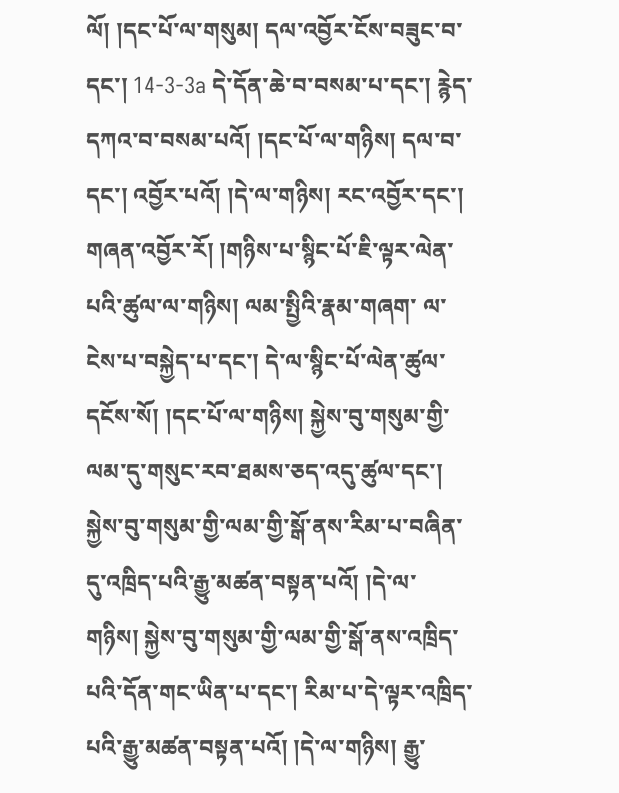ལོ། །དང་པོ་ལ་གསུམ། དལ་འབྱོར་ངོས་བཟུང་བ་དང་། 14-3-3a དེ་དོན་ཆེ་བ་བསམ་པ་དང་། རྙེད་དཀའ་བ་བསམ་པའོ། །དང་པོ་ལ་གཉིས། དལ་བ་དང་། འབྱོར་པའོ། །དེ་ལ་གཉིས། རང་འབྱོར་དང་། གཞན་འབྱོར་རོ། །གཉིས་པ་སྙིང་པོ་ཇི་ལྟར་ལེན་པའི་ཚུལ་ལ་གཉིས། ལམ་སྤྱིའི་རྣམ་གཞག་ ལ་ངེས་པ་བསྐྱེད་པ་དང་། དེ་ལ་སྙིང་པོ་ལེན་ཚུལ་དངོས་སོ། །དང་པོ་ལ་གཉིས། སྐྱེས་བུ་གསུམ་གྱི་ལམ་དུ་གསུང་རབ་ཐམས་ཅད་འདུ་ཚུལ་དང་། སྐྱེས་བུ་གསུམ་གྱི་ལམ་གྱི་སྒོ་ནས་རིམ་པ་བཞིན་དུ་འཁྲིད་པའི་རྒྱུ་མཚན་བསྟན་པའོ། །དེ་ལ་ གཉིས། སྐྱེས་བུ་གསུམ་གྱི་ལམ་གྱི་སྒོ་ནས་འཁྲིད་པའི་དོན་གང་ཡིན་པ་དང་། རིམ་པ་དེ་ལྟར་འཁྲིད་པའི་རྒྱུ་མཚན་བསྟན་པའོ། །དེ་ལ་གཉིས། རྒྱུ་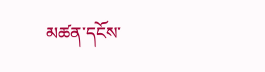མཚན་དངོས་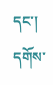དང་། དགོས་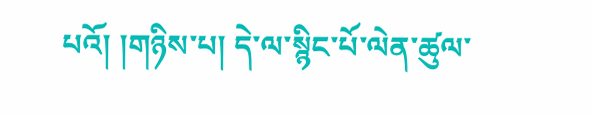པའོ། །གཉིས་པ། དེ་ལ་སྙིང་པོ་ལེན་ཚུལ་